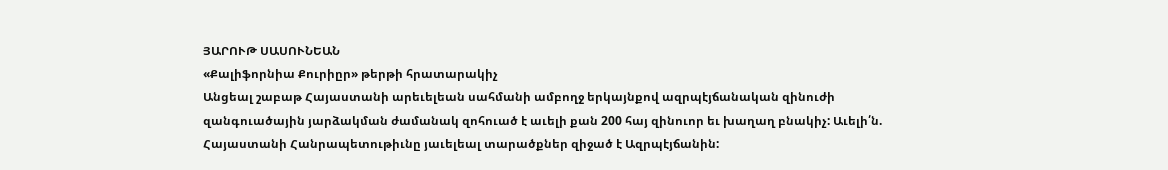ՅԱՐՈՒԹ ՍԱՍՈՒՆԵԱՆ
«Քալիֆորնիա Քուրիըր» թերթի հրատարակիչ
Անցեալ շաբաթ Հայաստանի արեւելեան սահմանի ամբողջ երկայնքով ազրպէյճանական զինուժի զանգուածային յարձակման ժամանակ զոհուած է աւելի քան 200 հայ զինուոր եւ խաղաղ բնակիչ: Աւելի՛ն. Հայաստանի Հանրապետութիւնը յաւելեալ տարածքներ զիջած է Ազրպէյճանին: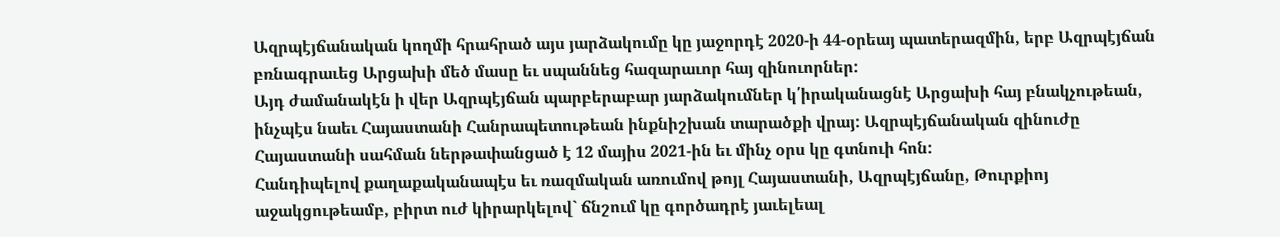Ազրպէյճանական կողմի հրահրած այս յարձակումը կը յաջորդէ 2020-ի 44-օրեայ պատերազմին, երբ Ազրպէյճան բռնագրաւեց Արցախի մեծ մասը եւ սպաննեց հազարաւոր հայ զինուորներ:
Այդ ժամանակէն ի վեր Ազրպէյճան պարբերաբար յարձակումներ կ՛իրականացնէ Արցախի հայ բնակչութեան, ինչպէս նաեւ Հայաստանի Հանրապետութեան ինքնիշխան տարածքի վրայ: Ազրպէյճանական զինուժը Հայաստանի սահման ներթափանցած է 12 մայիս 2021-ին եւ մինչ օրս կը գտնուի հոն:
Հանդիպելով քաղաքականապէս եւ ռազմական առումով թոյլ Հայաստանի, Ազրպէյճանը, Թուրքիոյ աջակցութեամբ, բիրտ ուժ կիրարկելով` ճնշում կը գործադրէ յաւելեալ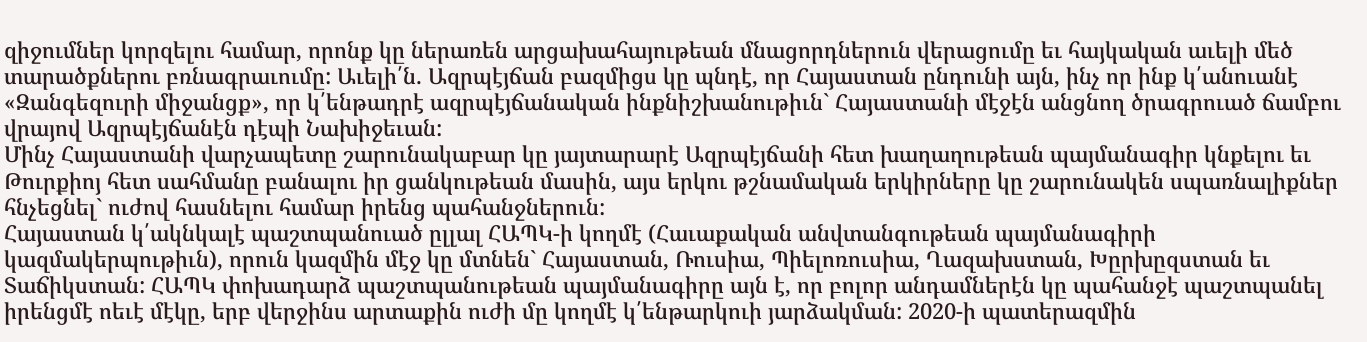զիջումներ կորզելու համար, որոնք կը ներառեն արցախահայութեան մնացորդներուն վերացումը եւ հայկական աւելի մեծ տարածքներու բռնագրաւումը: Աւելի՛ն. Ազրպէյճան բազմիցս կը պնդէ, որ Հայաստան ընդունի այն, ինչ որ ինք կ՛անուանէ «Զանգեզուրի միջանցք», որ կ՛ենթադրէ ազրպէյճանական ինքնիշխանութիւն` Հայաստանի մէջէն անցնող ծրագրուած ճամբու վրայով Ազրպէյճանէն դէպի Նախիջեւան:
Մինչ Հայաստանի վարչապետը շարունակաբար կը յայտարարէ Ազրպէյճանի հետ խաղաղութեան պայմանագիր կնքելու եւ Թուրքիոյ հետ սահմանը բանալու իր ցանկութեան մասին, այս երկու թշնամական երկիրները կը շարունակեն սպառնալիքներ հնչեցնել` ուժով հասնելու համար իրենց պահանջներուն:
Հայաստան կ՛ակնկալէ պաշտպանուած ըլլալ ՀԱՊԿ-ի կողմէ (Հաւաքական անվտանգութեան պայմանագիրի կազմակերպութիւն), որուն կազմին մէջ կը մտնեն` Հայաստան, Ռուսիա, Պիելոռուսիա, Ղազախստան, Խըրխըզստան եւ Տաճիկստան: ՀԱՊԿ փոխադարձ պաշտպանութեան պայմանագիրը այն է, որ բոլոր անդամներէն կը պահանջէ պաշտպանել իրենցմէ ոեւէ մէկը, երբ վերջինս արտաքին ուժի մը կողմէ կ՛ենթարկուի յարձակման: 2020-ի պատերազմին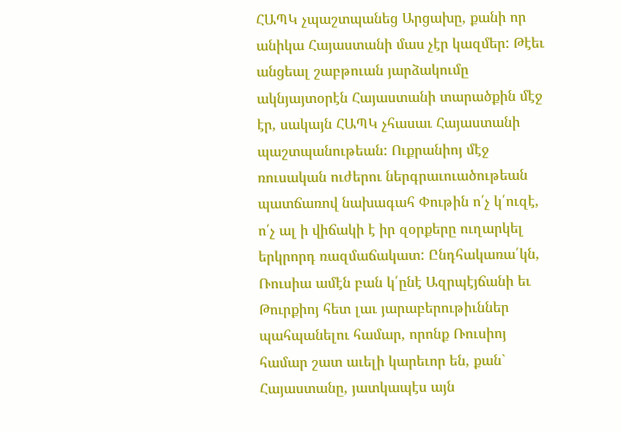ՀԱՊԿ չպաշտպանեց Արցախը, քանի որ անիկա Հայաստանի մաս չէր կազմեր: Թէեւ անցեալ շաբթուան յարձակումը ակնյայտօրէն Հայաստանի տարածքին մէջ էր, սակայն ՀԱՊԿ չհասաւ Հայաստանի պաշտպանութեան: Ուքրանիոյ մէջ ռուսական ուժերու ներգրաւուածութեան պատճառով նախագահ Փութին ո՛չ կ՛ուզէ, ո՛չ ալ ի վիճակի է իր զօրքերը ուղարկել երկրորդ ռազմաճակատ: Ընդհակառա՛կն, Ռուսիա ամէն բան կ՛ընէ Ազրպէյճանի եւ Թուրքիոյ հետ լաւ յարաբերութիւններ պահպանելու համար, որոնք Ռուսիոյ համար շատ աւելի կարեւոր են, քան` Հայաստանը, յատկապէս այն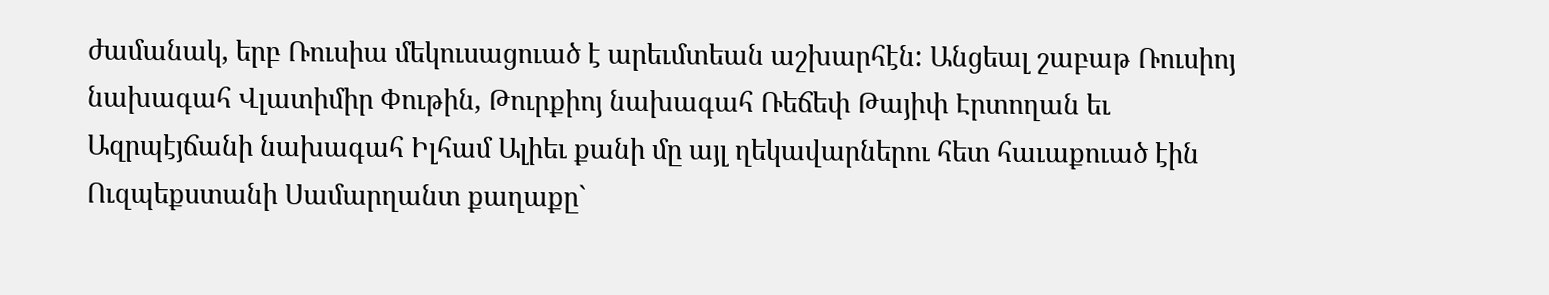ժամանակ, երբ Ռուսիա մեկուսացուած է արեւմտեան աշխարհէն: Անցեալ շաբաթ Ռուսիոյ նախագահ Վլատիմիր Փութին, Թուրքիոյ նախագահ Ռեճեփ Թայիփ Էրտողան եւ Ազրպէյճանի նախագահ Իլհամ Ալիեւ քանի մը այլ ղեկավարներու հետ հաւաքուած էին Ուզպեքստանի Սամարղանտ քաղաքը`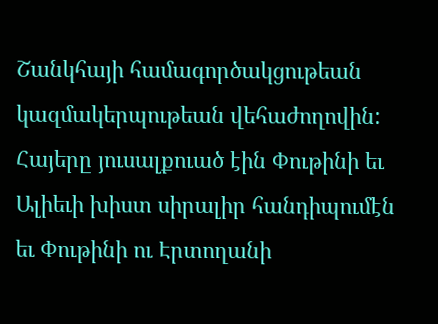Շանկհայի համագործակցութեան կազմակերպութեան վեհաժողովին: Հայերը յուսալքուած էին Փութինի եւ Ալիեւի խիստ սիրալիր հանդիպումէն եւ Փութինի ու Էրտողանի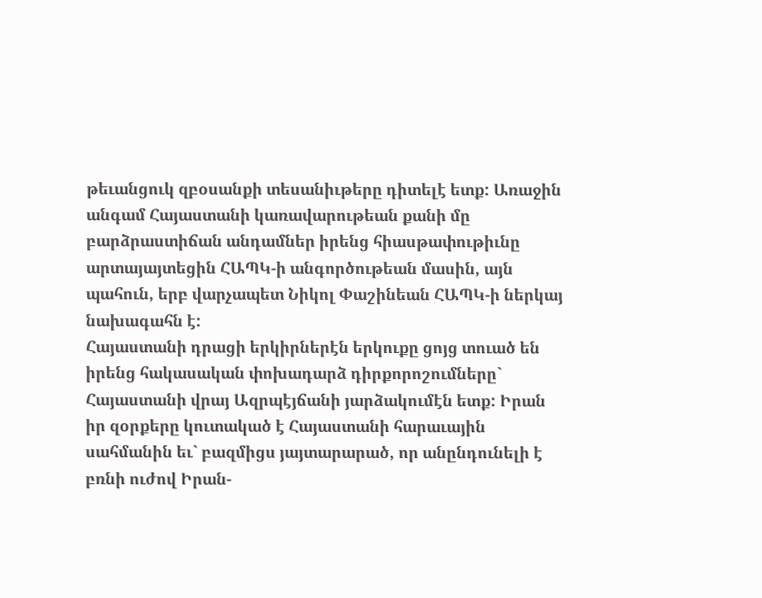թեւանցուկ զբօսանքի տեսանիւթերը դիտելէ ետք: Առաջին անգամ Հայաստանի կառավարութեան քանի մը բարձրաստիճան անդամներ իրենց հիասթափութիւնը արտայայտեցին ՀԱՊԿ-ի անգործութեան մասին, այն պահուն, երբ վարչապետ Նիկոլ Փաշինեան ՀԱՊԿ-ի ներկայ նախագահն է:
Հայաստանի դրացի երկիրներէն երկուքը ցոյց տուած են իրենց հակասական փոխադարձ դիրքորոշումները` Հայաստանի վրայ Ազրպէյճանի յարձակումէն ետք: Իրան իր զօրքերը կուտակած է Հայաստանի հարաւային սահմանին եւ` բազմիցս յայտարարած, որ անընդունելի է բռնի ուժով Իրան-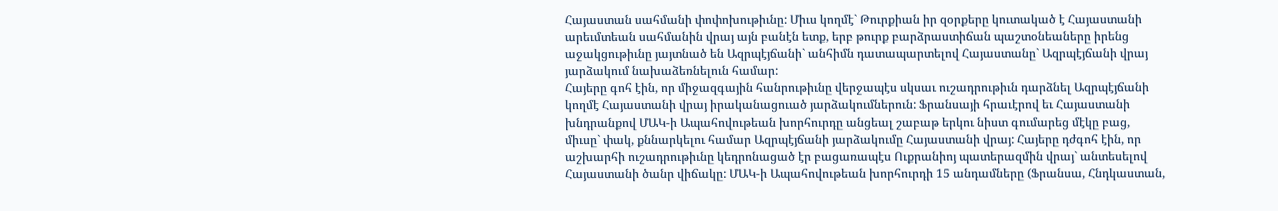Հայաստան սահմանի փոփոխութիւնը: Միւս կողմէ` Թուրքիան իր զօրքերը կուտակած է Հայաստանի արեւմտեան սահմանին վրայ այն բանէն ետք, երբ թուրք բարձրաստիճան պաշտօնեաները իրենց աջակցութիւնը յայտնած են Ազրպէյճանի` անհիմն դատապարտելով Հայաստանը` Ազրպէյճանի վրայ յարձակում նախաձեռնելուն համար:
Հայերը գոհ էին, որ միջազգային հանրութիւնը վերջապէս սկսաւ ուշադրութիւն դարձնել Ազրպէյճանի կողմէ Հայաստանի վրայ իրականացուած յարձակումներուն: Ֆրանսայի հրաւէրով եւ Հայաստանի խնդրանքով ՄԱԿ-ի Ապահովութեան խորհուրդը անցեալ շաբաթ երկու նիստ գումարեց մէկը բաց, միւսը` փակ, քննարկելու համար Ազրպէյճանի յարձակումը Հայաստանի վրայ: Հայերը դժգոհ էին, որ աշխարհի ուշադրութիւնը կեդրոնացած էր բացառապէս Ուքրանիոյ պատերազմին վրայ` անտեսելով Հայաստանի ծանր վիճակը: ՄԱԿ-ի Ապահովութեան խորհուրդի 15 անդամները (Ֆրանսա, Հնդկաստան,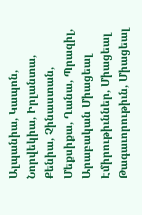Ալպանիա, Կապոն, Նորվեկիա, Իրլանտա, Քենիա, Չինաստան, Մեքսիքա, Ղանա, Պրազիլ, Արաբական Միացեալ Էմիրութիւններ, Միացեալ Թագաւորութիւն, Միացեալ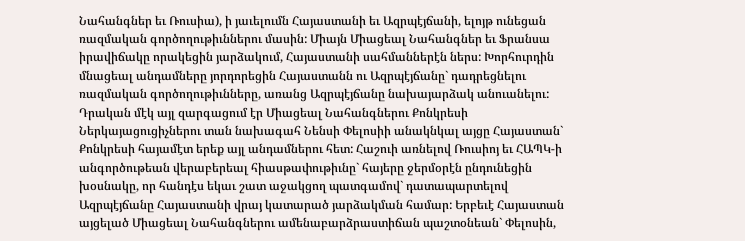Նահանգներ եւ Ռուսիա), ի յաւելումն Հայաստանի եւ Ազրպէյճանի, ելոյթ ունեցան ռազմական գործողութիւններու մասին: Միայն Միացեալ Նահանգներ եւ Ֆրանսա իրավիճակը որակեցին յարձակում, Հայաստանի սահմաններէն ներս: Խորհուրդին մնացեալ անդամները յորդորեցին Հայաստանն ու Ազրպէյճանը` դադրեցնելու ռազմական գործողութիւնները, առանց Ազրպէյճանը նախայարձակ անուանելու:
Դրական մէկ այլ զարգացում էր Միացեալ Նահանգներու Քոնկրեսի Ներկայացուցիչներու տան նախագահ Նենսի Փելոսիի անակնկալ այցը Հայաստան` Քոնկրեսի հայամէտ երեք այլ անդամներու հետ: Հաշուի առնելով Ռուսիոյ եւ ՀԱՊԿ-ի անգործութեան վերաբերեալ հիասթափութիւնը` հայերը ջերմօրէն ընդունեցին խօսնակը, որ հանդէս եկաւ շատ աջակցող պատգամով` դատապարտելով Ազրպէյճանը Հայաստանի վրայ կատարած յարձակման համար: Երբեւէ Հայաստան այցելած Միացեալ Նահանգներու ամենաբարձրաստիճան պաշտօնեան` Փելոսին,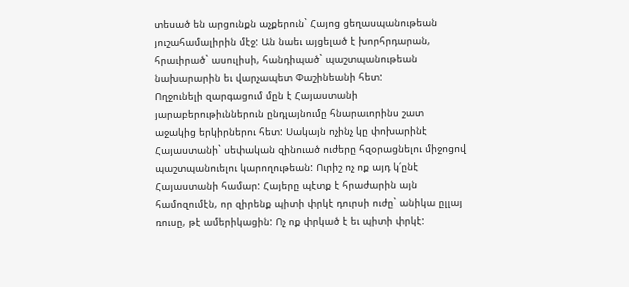տեսած են արցունքն աչքերուն` Հայոց ցեղասպանութեան յուշահամալիրին մէջ: Ան նաեւ այցելած է խորհրդարան, հրաւիրած` ասուլիսի, հանդիպած` պաշտպանութեան նախարարին եւ վարչապետ Փաշինեանի հետ:
Ողջունելի զարգացում մըն է Հայաստանի յարաբերութիւններուն ընդլայնումը հնարաւորինս շատ աջակից երկիրներու հետ: Սակայն ոչինչ կը փոխարինէ Հայաստանի` սեփական զինուած ուժերը հզօրացնելու միջոցով պաշտպանուելու կարողութեան: Ուրիշ ոչ ոք այդ կ՛ընէ Հայաստանի համար: Հայերը պէտք է հրաժարին այն համոզումէն, որ զիրենք պիտի փրկէ դուրսի ուժը` անիկա ըլլայ ռուսը, թէ ամերիկացին: Ոչ ոք փրկած է եւ պիտի փրկէ: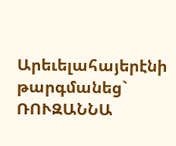Արեւելահայերէնի թարգմանեց`
ՌՈՒԶԱՆՆԱ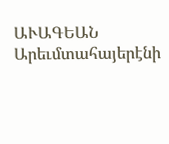ԱՒԱԳԵԱՆ
Արեւմտահայերէնի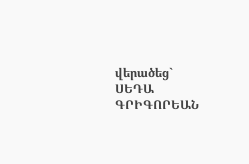վերածեց`
ՍԵԴԱ ԳՐԻԳՈՐԵԱՆ